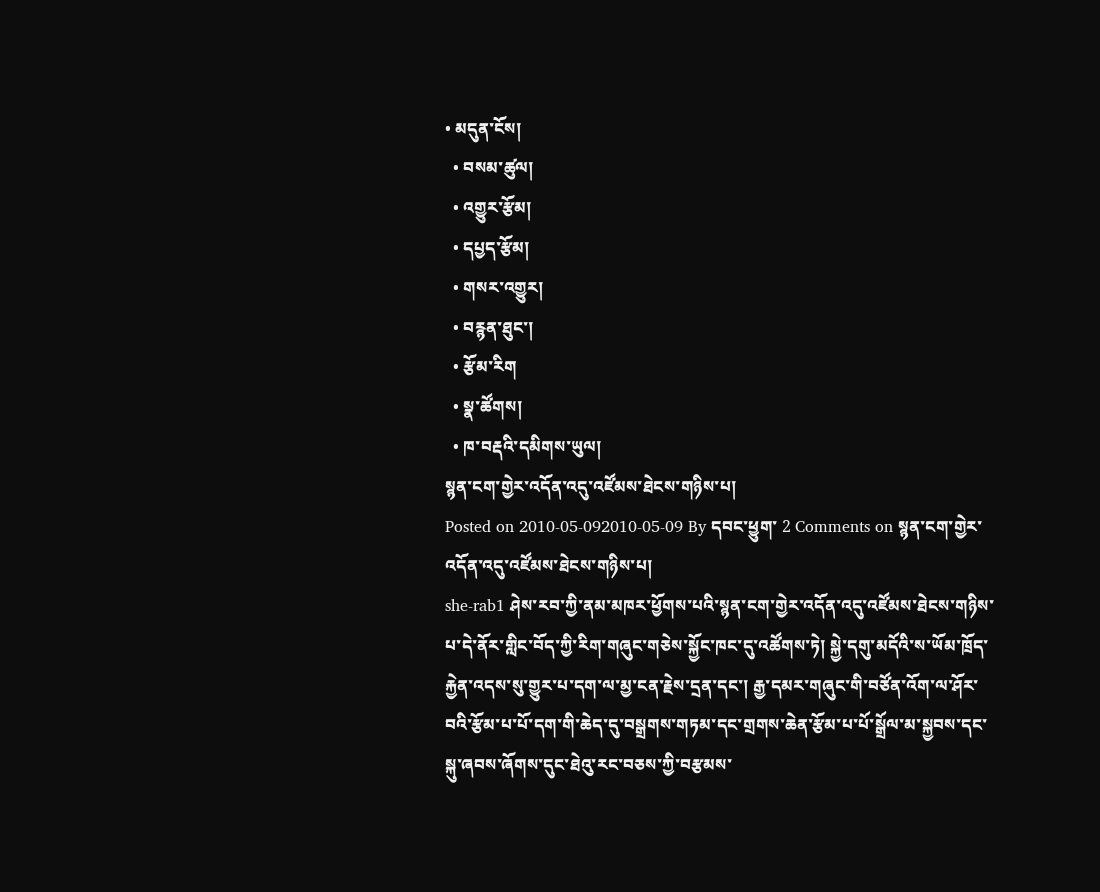• མདུན་ངོས།
  • བསམ་ཚུལ།
  • འགྱུར་རྩོམ།
  • དཔྱད་རྩོམ།
  • གསར་འགྱུར།
  • བརྙན་ཐུང་།
  • རྩོམ་རིག
  • སྣ་ཚོགས།
  • ཁ་བརྡའི་དམིགས་ཡུལ།
སྙན་ངག་གྱེར་འདོན་འདུ་འཛོམས་ཐེངས་གཉིས་པ།
Posted on 2010-05-092010-05-09 By དབང་ཕྱུག་ 2 Comments on སྙན་ངག་གྱེར་འདོན་འདུ་འཛོམས་ཐེངས་གཉིས་པ།
she-rab1 ཤེས་རབ་ཀྱི་ནམ་མཁར་ཕྱོགས་པའི་སྙན་ངག་གྱེར་འདོན་འདུ་འཛོམས་ཐེངས་གཉིས་པ་དེ་ནོར་གླིང་བོད་ཀྱི་རིག་གཞུང་གཅེས་སྐྱོང་ཁང་དུ་འཚོགས་ཏེ། སྐྱེ་དགུ་མདོའི་ས་ཡོམ་ཁྲོད་རྐྱེན་འདས་སུ་གྱུར་པ་དག་ལ་མྱ་ངན་རྗེས་དྲན་དང་། རྒྱ་དམར་གཞུང་གི་བཙོན་འོག་ལ་ཤོར་བའི་རྩོམ་པ་པོ་དག་གི་ཆེད་དུ་བསྒྲགས་གཏམ་དང་གྲགས་ཆེན་རྩོམ་པ་པོ་སྒྲོལ་མ་སྐྱབས་དང་སྐུ་ཞབས་ཞོགས་དུང་ཐེའུ་རང་བཅས་ཀྱི་བརྩམས་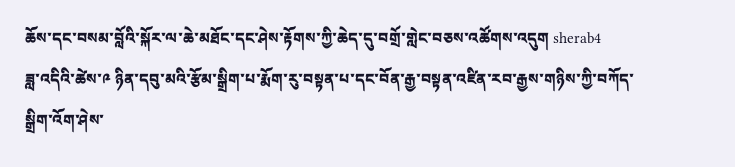ཆོས་དང་བསམ་བློའི་སྐོར་ལ་ཆེ་མཐོང་དང་ཤེས་རྟོགས་ཀྱི་ཆེད་དུ་བགྲོ་གླེང་བཅས་འཚོགས་འདུག sherab4
ཟླ་འདིའི་ཚེས་༩ ཉིན་དབུ་མའི་རྩོམ་སྒྲིག་པ་རྨོག་རུ་བསྟན་པ་དང་བོན་རྒྱ་བསྟན་འཛིན་རབ་རྒྱས་གཉིས་ཀྱི་བཀོད་སྒྲིག་འོག་ཤེས་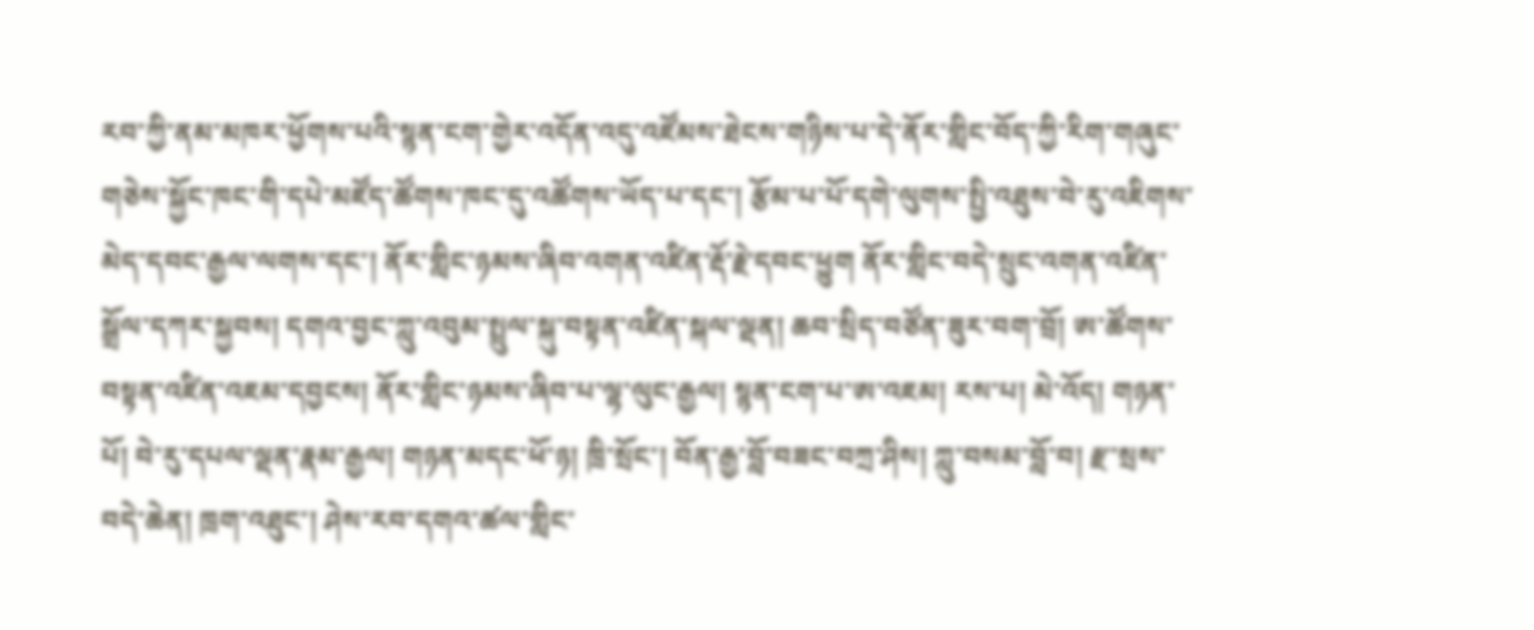རབ་ཀྱི་ནམ་མཁར་ཕྱོགས་པའི་སྙན་ངག་གྱེར་འདོན་འདུ་འཛོམས་ཐེངས་གཉིས་པ་དེ་ནོར་གླིང་བོད་ཀྱི་རིག་གཞུང་གཅེས་སྐྱོང་ཁང་གི་དཔེ་མཛོད་ཚོགས་ཁང་དུ་འཚོགས་ཡོད་པ་དང་། རྩོམ་པ་པོ་དགེ་ལུགས་སྤྱི་འཐུས་བེ་རུ་འཇིགས་མེད་དབང་རྒྱལ་ལགས་དང་། ནོར་གླིང་ཉམས་ཞིབ་འགན་འཛིན་རྡོ་རྗེ་དབང་ཕྱུག ནོར་གླིང་བདེ་སྲུང་འགན་འཛིན་སྒྲོལ་དཀར་སྐྱབས། དགའ་བྱང་ཀླུ་འབུམ་སྤྲུལ་སྐུ་བསྟན་འཛིན་སྐལ་ལྡན། ཆབ་སྲིད་བཙོན་ཟུར་བག་བྲོ། ཨ་ཚོགས་བསྟན་འཛིན་འཇམ་དབྱངས། ནོར་གླིང་ཉམས་ཞིབ་པ་ལྷ་ལུང་རྒྱལ། སྙན་ངག་པ་ཨ་འཇམ། རས་པ། མེ་འོད། གཉན་པོ། བེ་རུ་དཔལ་ལྡན་རྣམ་རྒྱལ། གཉན་མདང་ཕོ་ཉ། ཁྲི་སྲོང་། བོན་རྒྱ་བློ་བཟང་བཀྲ་ཤིས། ཀླུ་བསམ་བློ་བ། རྫ་སྲས་བདེ་ཆེན། ཁྲག་འཐུང་། ཤེས་རབ་དགའ་ཚལ་གླིང་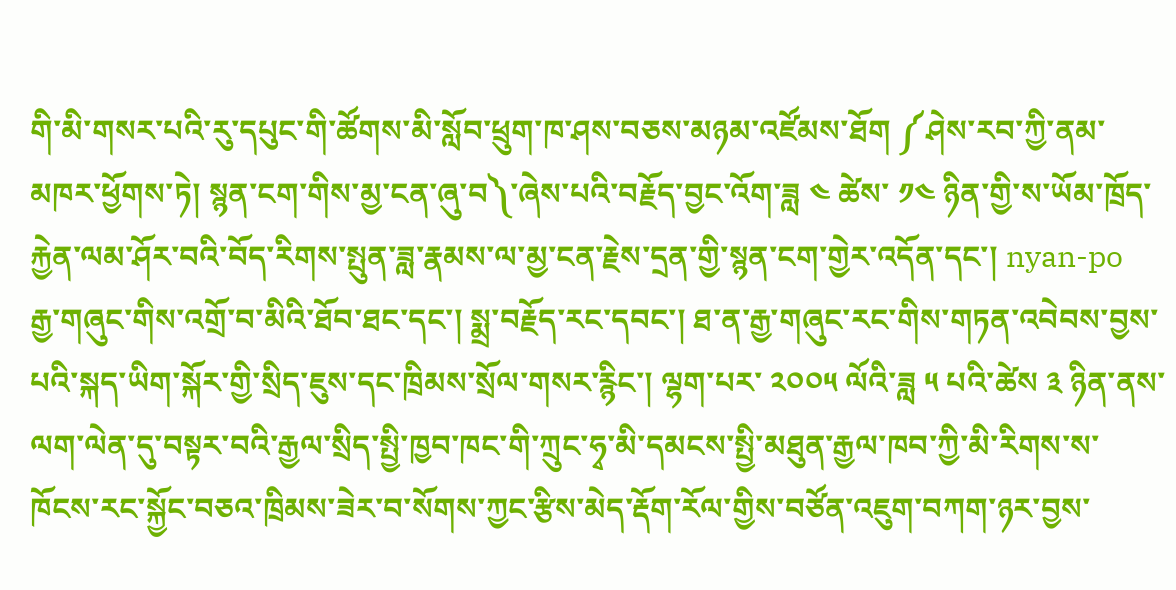གི་མི་གསར་པའི་རུ་དཔུང་གི་ཚོགས་མི་སློབ་ཕྲུག་ཁ་ཤས་བཅས་མཉམ་འཛོམས་ཐོག ༼ཤེས་རབ་ཀྱི་ནམ་མཁར་ཕྱོགས་ཏེ། སྙན་ངག་གིས་མྱ་ངན་ཞུ་བ༽་ཞེས་པའི་བརྗོད་བྱང་འོག་ཟླ ༤ ཚེས་ ༡༤ ཉིན་གྱི་ས་ཡོམ་ཁྲོད་རྐྱེན་ལམ་ཤོར་བའི་བོད་རིགས་སྤུན་ཟླ་རྣམས་ལ་མྱ་ངན་རྗེས་དྲན་གྱི་སྙན་ངག་གྱེར་འདོན་དང་། nyan-po
རྒྱ་གཞུང་གིས་འགྲོ་བ་མིའི་ཐོབ་ཐང་དང་། སྨྲ་བརྗོད་རང་དབང་། ཐ་ན་རྒྱ་གཞུང་རང་གིས་གཏན་འབེབས་བྱས་པའི་སྐད་ཡིག་སྐོར་གྱི་སྲིད་ཇུས་དང་ཁྲིམས་སྲོལ་གསར་རྙིང་། ལྷག་པར་ ༢༠༠༥ ལོའི་ཟླ ༥ པའི་ཚེས ༣ ཉིན་ནས་ལག་ལེན་དུ་བསྟར་བའི་རྒྱལ་སྲིད་སྤྱི་ཁྱབ་ཁང་གི་ཀྲུང་ཧྭ་མི་དམངས་སྤྱི་མཐུན་རྒྱལ་ཁབ་ཀྱི་མི་རིགས་ས་ཁོངས་རང་སྐྱོང་བཅའ་ཁྲིམས་ཟེར་བ་སོགས་ཀྱང་རྩིས་མེད་རྡོག་རོལ་གྱིས་བཙོན་འཇུག་བཀག་ཉར་བྱས་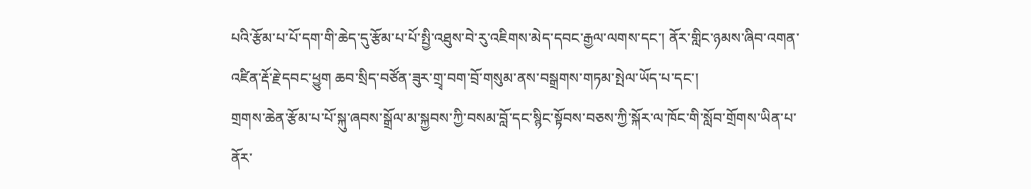པའི་རྩོམ་པ་པོ་དག་གི་ཆེད་དུ་རྩོམ་པ་པོ་སྤྱི་འཐུས་བེ་རུ་འཇིགས་མེད་དབང་རྒྱལ་ལགས་དང་། ནོར་གླིང་ཉམས་ཞིབ་འགན་འཛིན་རྡོ་རྗེ་དབང་ཕྱུག ཆབ་སྲིད་བཙོན་ཟུར་གྲྭ་བག་བྲོ་གསུམ་ནས་བསྒྲགས་གཏམ་སྤེལ་ཡོད་པ་དང་།
གྲགས་ཆེན་རྩོམ་པ་པོ་སྐུ་ཞབས་སྒྲོལ་མ་སྐྱབས་ཀྱི་བསམ་བློ་དང་སྙིང་སྟོབས་བཅས་ཀྱི་སྐོར་ལ་ཁོང་གི་སློབ་གྲོགས་ཡིན་པ་ནོར་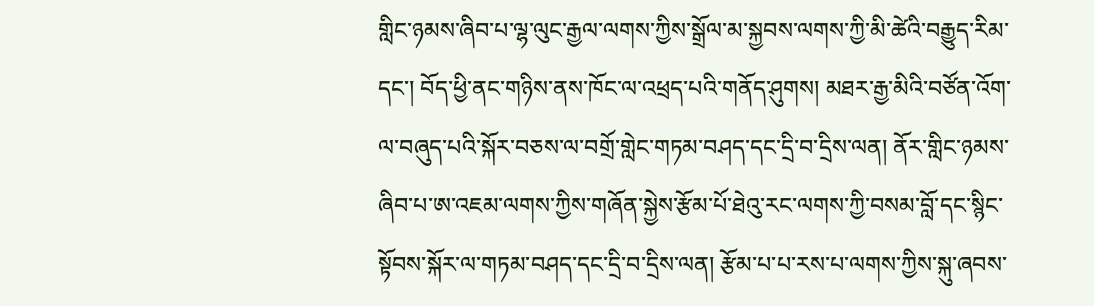གླིང་ཉམས་ཞིབ་པ་ལྷ་ལུང་རྒྱལ་ལགས་ཀྱིས་སྒྲོལ་མ་སྐྱབས་ལགས་ཀྱི་མི་ཚེའི་བརྒྱུད་རིམ་དང་། བོད་ཕྱི་ནང་གཉིས་ནས་ཁོང་ལ་འཕྲད་པའི་གནོད་ཤུགས། མཐར་རྒྱ་མིའི་བཙོན་འོག་ལ་བཞུད་པའི་སྐོར་བཅས་ལ་བགྲོ་གླེང་གཏམ་བཤད་དང་དྲི་བ་དྲིས་ལན། ནོར་གླིང་ཉམས་ཞིབ་པ་ཨ་འཇམ་ལགས་ཀྱིས་གཞོན་སྐྱེས་རྩོམ་པོ་ཐེའུ་རང་ལགས་ཀྱི་བསམ་བློ་དང་སྙིང་སྟོབས་སྐོར་ལ་གཏམ་བཤད་དང་དྲི་བ་དྲིས་ལན། རྩོམ་པ་པ་རས་པ་ལགས་ཀྱིས་སྐུ་ཞབས་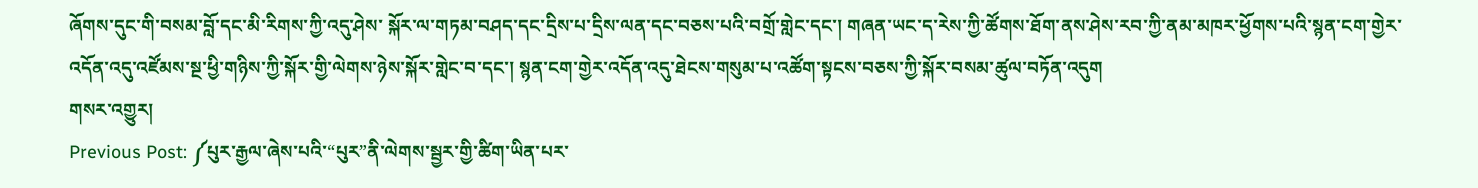ཞོགས་དུང་གི་བསམ་བློ་དང་མི་རིགས་ཀྱི་འདུ་ཤེས་ སྐོར་ལ་གཏམ་བཤད་དང་དྲིས་པ་དྲིས་ལན་དང་བཅས་པའི་བགྲོ་གླེང་དང་། གཞན་ཡང་ད་རེས་ཀྱི་ཚོགས་ཐོག་ནས་ཤེས་རབ་ཀྱི་ནམ་མཁར་ཕྱོགས་པའི་སྙན་ངག་གྱེར་འདོན་འདུ་འཛོམས་སྔ་ཕྱི་གཉིས་ཀྱི་སྐོར་གྱི་ལེགས་ཉེས་སྐོར་གླེང་བ་དང་། སྙན་ངག་གྱེར་འདོན་འདུ་ཐེངས་གསུམ་པ་འཚོག་སྟངས་བཅས་ཀྱི་སྐོར་བསམ་ཚུལ་བཏོན་འདུག
གསར་འགྱུར།
Previous Post: ༼པུར་རྒྱལ་ཞེས་པའི་“པུར”ནི་ལེགས་སྦྱར་གྱི་ཚིག་ཡིན་པར་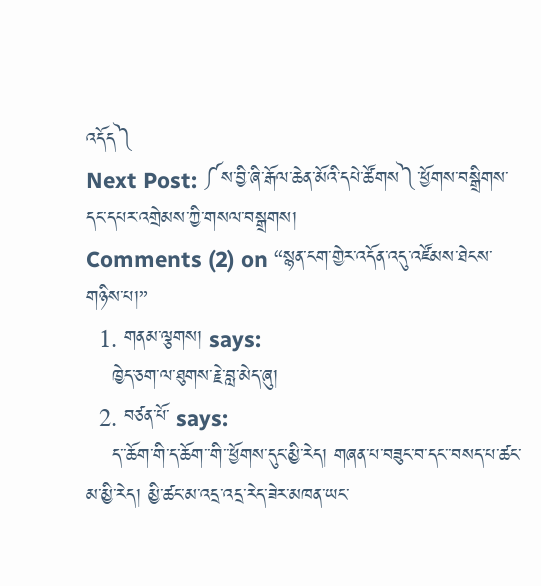འདོད༽
Next Post: ༼ས་བྱི་ཞི་རྒོལ་ཆེན་མོའི་དཔེ་ཚོགས༽་ཕྱོགས་བསྒྲིགས་དང་དཔར་འགྲེམས་ཀྱི་གསལ་བསྒྲགས།
Comments (2) on “སྙན་ངག་གྱེར་འདོན་འདུ་འཛོམས་ཐེངས་གཉིས་པ།”
  1. གནམ་ལྕགས། says:
    ཁྱེད་ཅག་ལ་ཐུགས་རྗེ་བླ་མེད་ཞུ།
  2. བཙན་པོ་ says:
    ད་་ཆོག་གི་ད་ཆོག་་གི་་ཕྱོགས་དུང་མྱི་རེད། གཞན་པ་བཟུང་བ་དང་་བསད་པ་ཚང་མ་མྱི་རེད། མྱི་ཚང་མ་འདྲ་འདྲ་རེད་ཟེར་མཁན་ཡང་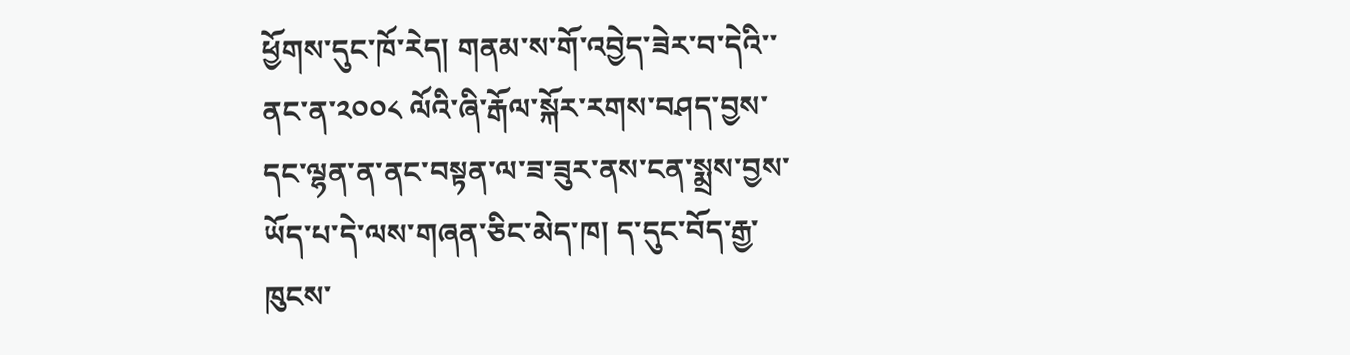ཕྱོགས་དུང་ཁོ་རེད། གནམ་ས་གོ་འབྱེད་ཟེར་བ་དེའི་་ནང་ན་༢༠༠༨ ལོའི་ཞི་རྒོལ་སྐོར་རགས་བཤད་བྱས་དང་ལྷན་ན་ནང་བསྟན་ལ་ཟ་ཟུར་ནས་ངན་སྨྲས་བྱས་ཡོད་པ་དེ་ལས་གཞན་ཅིང་མེད་ཁ། ད་དུང་བོད་རྒྱ་ཁུངས་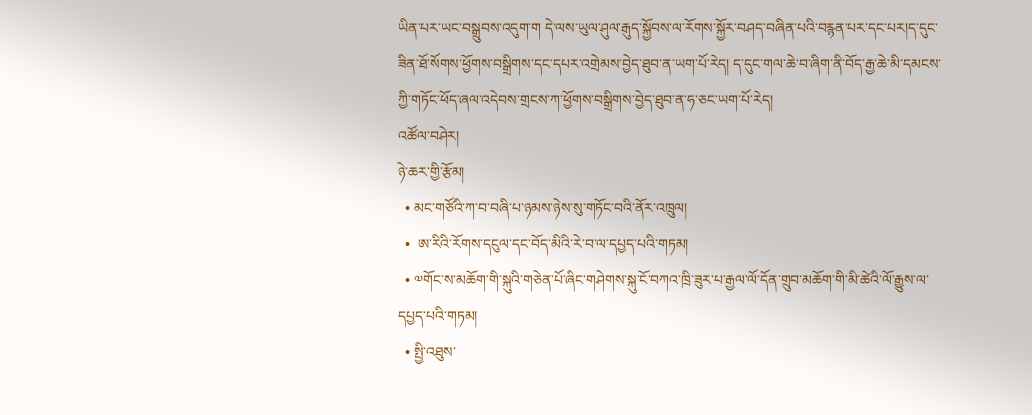ཡིན་པར་ཡང་བསྒྲུབས་འདུག་ག དེ་ལས་ཡུལ་ཤུལ་རྒུད་སྐྱོབས་ལ་རོགས་སྐྱོར་བཤད་བཞིན་པའི་བརྙན་པར་དང་པར།ད་དུང་ཟིན་ཐོ་སོགས་ཕྱོགས་བསྒྲིགས་དང་དཔར་འགྲེམས་བྱེད་ཐུབ་ན་ཡག་པོ་རེད། ད་དུང་གལ་ཆེ་བ་ཞིག་ནི་བོད་རྒྱ་ཆེ་མི་དམངས་ཀྱི་གཏོང་ཕོད་ཞལ་འདེབས་གྲངས་ཀ་ཕྱོགས་བསྒྲིགས་བྱེད་ཐུབ་ན་ཧ་ཅང་ཡག་པོ་རེད།
འཚོལ་བཤེར།
ཉེ་ཆར་གྱི་རྩོམ།
  • མང་གཙོའི་ཀ་བ་བཞི་པ་ཉམས་ཉེས་སུ་གཏོང་བའི་ནོར་འཁྲུལ།
  •  ཨ་རིའི་རོགས་དངུལ་དང་བོད་མིའི་རེ་བ་ལ་དཔྱད་པའི་གཏམ།
  • ༧གོང་ས་མཆོག་གི་སྐུའི་གཅེན་པོ་ཞིང་གཤེགས་སྐུ་ངོ་བཀའ་ཁྲི་ཟུར་པ་རྒྱལ་ལོ་དོན་གྲུབ་མཆོག་གི་མི་ཚེའི་ལོ་རྒྱུས་ལ་དཔྱད་པའི་གཏམ།
  • སྤྱི་འཐུས་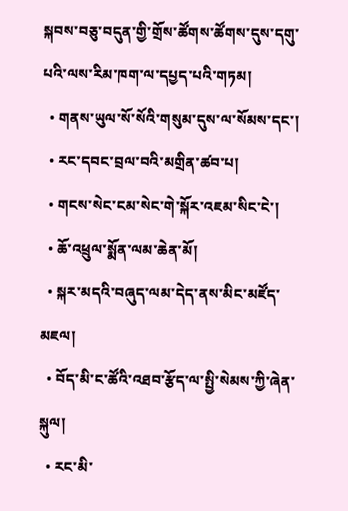སྐབས་བཅུ་བདུན་གྱི་གྲོས་ཚོགས་ཚོགས་དུས་དགུ་པའི་ལས་རིམ་ཁག་ལ་དཔྱད་པའི་གཏམ།
  • གནས་ཡུལ་སོ་སོའི་གསུམ་དུས་ལ་སོམས་དང་།
  • རང་དབང་བྲལ་བའི་མགྲིན་ཚབ་པ།
  • གངས་སེང་ངམ་སེང་གེ་སྐོར་འཇམ་སིང་ངེ་།
  • ཆོ་འཕྲུལ་སྨོན་ལམ་ཆེན་མོ།
  • སྐར་མདའི་བཞུད་ལམ་དེད་ནས་མིང་མཛོད་མཇལ།
  • བོད་མི་ང་ཚོའི་འཐབ་རྩོད་ལ་སྤྱི་སེམས་ཀྱི་ཞེན་སྐུལ།
  • རང་མི་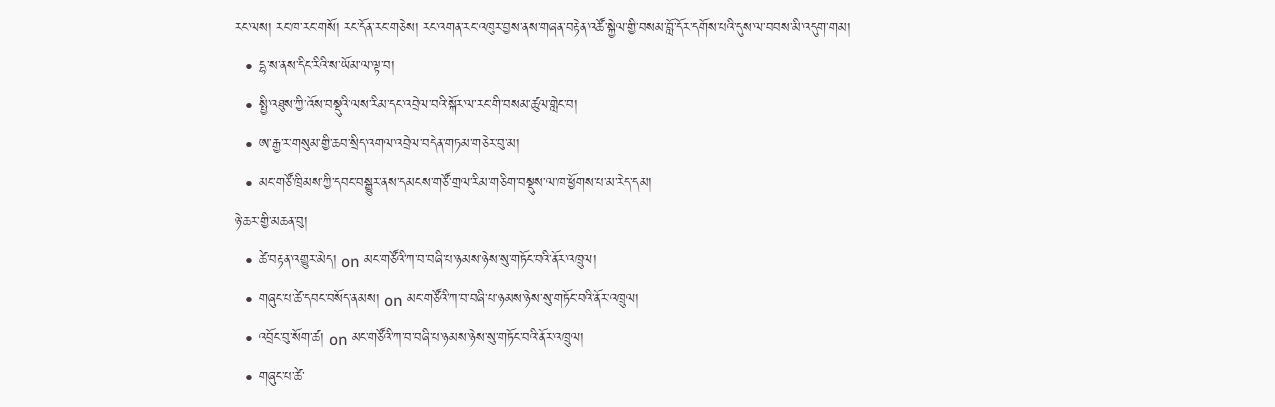རང་ལས། རང་ཁ་རང་གསོ། རང་དོན་རང་གཅེས། རང་འགན་རང་འཁུར་བྱས་ནས་གཞན་བརྟེན་འཚོ་སྐྱེལ་གྱི་བསམ་བློ་དོར་དགོས་པའི་དུས་ལ་བབས་མི་འདུག་གམ།
  • དྷ་ས་ནས་དིང་རིའི་ས་ཡོམ་ལ་ལྟ་བ།
  • སྤྱི་འཐུས་ཀྱི་འོས་བསྡུའི་ལས་རིམ་དང་འབྲེལ་བའི་སྐོར་ལ་རང་གི་བསམ་ཚུལ་གླེང་བ།
  • ཨ་རྒྱ་ར་གསུམ་གྱི་ཆབ་སྲིད་འགལ་འབྲེལ་བདེན་གཏམ་གཅེར་བུ་མ།
  • མང་གཙོ་ཁྲིམས་ཀྱི་དབང་བསྒྱུར་ནས་དམངས་གཙོ་གྲལ་རིམ་གཅིག་བསྡུས་ལ་ཁ་ཕྱོགས་པ་མ་རེད་དམ།
ཉེ་ཆར་གྱི་མཆན་བུ།
  • ཚེ་བརྟན་འགྱུར་མེད། on མང་གཙོའི་ཀ་བ་བཞི་པ་ཉམས་ཉེས་སུ་གཏོང་བའི་ནོར་འཁྲུལ།
  • གཞུང་པ་ཚེ་དབང་བསོད་ནམས། on མང་གཙོའི་ཀ་བ་བཞི་པ་ཉམས་ཉེས་སུ་གཏོང་བའི་ནོར་འཁྲུལ།
  • འབྲོང་བུ་སོག་ཚ། on མང་གཙོའི་ཀ་བ་བཞི་པ་ཉམས་ཉེས་སུ་གཏོང་བའི་ནོར་འཁྲུལ།
  • གཞུང་པ་ཚེ་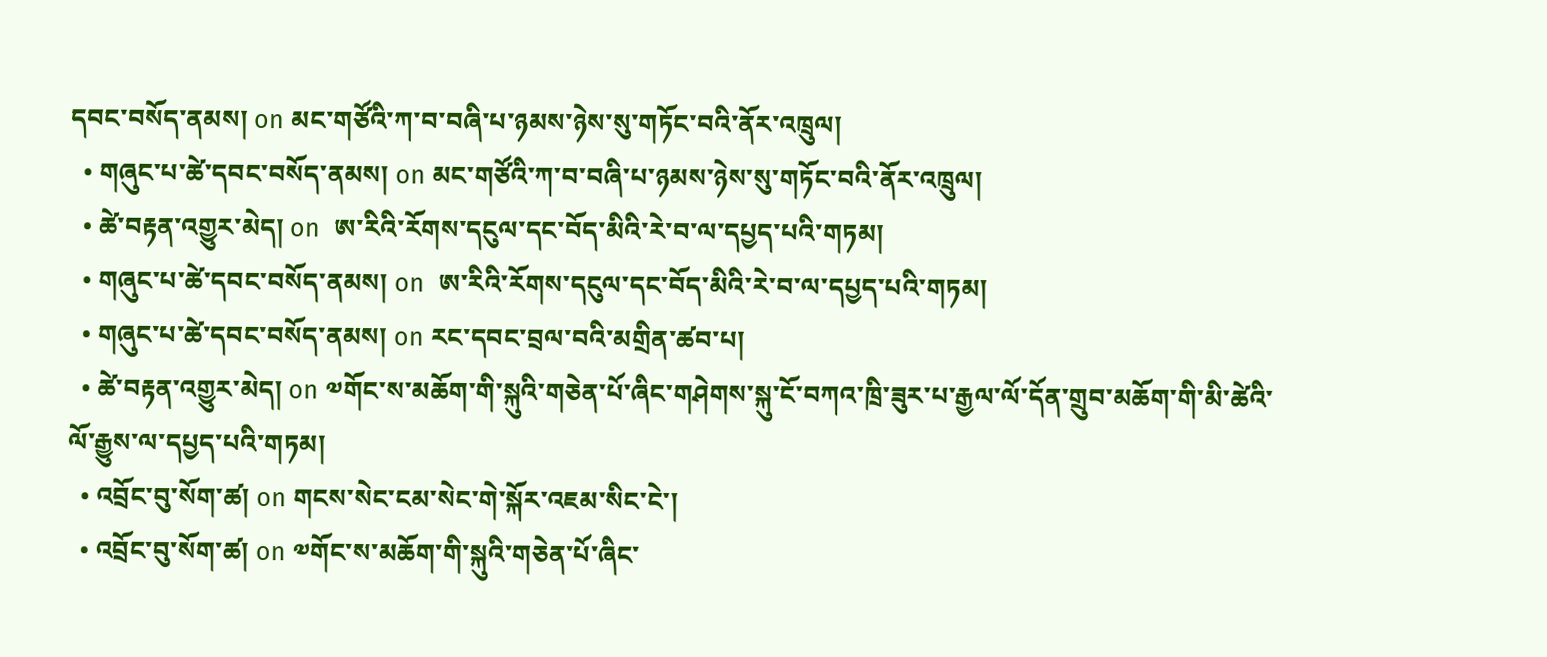དབང་བསོད་ནམས། on མང་གཙོའི་ཀ་བ་བཞི་པ་ཉམས་ཉེས་སུ་གཏོང་བའི་ནོར་འཁྲུལ།
  • གཞུང་པ་ཚེ་དབང་བསོད་ནམས། on མང་གཙོའི་ཀ་བ་བཞི་པ་ཉམས་ཉེས་སུ་གཏོང་བའི་ནོར་འཁྲུལ།
  • ཚེ་བརྟན་འགྱུར་མེད། on  ཨ་རིའི་རོགས་དངུལ་དང་བོད་མིའི་རེ་བ་ལ་དཔྱད་པའི་གཏམ།
  • གཞུང་པ་ཚེ་དབང་བསོད་ནམས། on  ཨ་རིའི་རོགས་དངུལ་དང་བོད་མིའི་རེ་བ་ལ་དཔྱད་པའི་གཏམ།
  • གཞུང་པ་ཚེ་དབང་བསོད་ནམས། on རང་དབང་བྲལ་བའི་མགྲིན་ཚབ་པ།
  • ཚེ་བརྟན་འགྱུར་མེད། on ༧གོང་ས་མཆོག་གི་སྐུའི་གཅེན་པོ་ཞིང་གཤེགས་སྐུ་ངོ་བཀའ་ཁྲི་ཟུར་པ་རྒྱལ་ལོ་དོན་གྲུབ་མཆོག་གི་མི་ཚེའི་ལོ་རྒྱུས་ལ་དཔྱད་པའི་གཏམ།
  • འབྲོང་བུ་སོག་ཚ། on གངས་སེང་ངམ་སེང་གེ་སྐོར་འཇམ་སིང་ངེ་།
  • འབྲོང་བུ་སོག་ཚ། on ༧གོང་ས་མཆོག་གི་སྐུའི་གཅེན་པོ་ཞིང་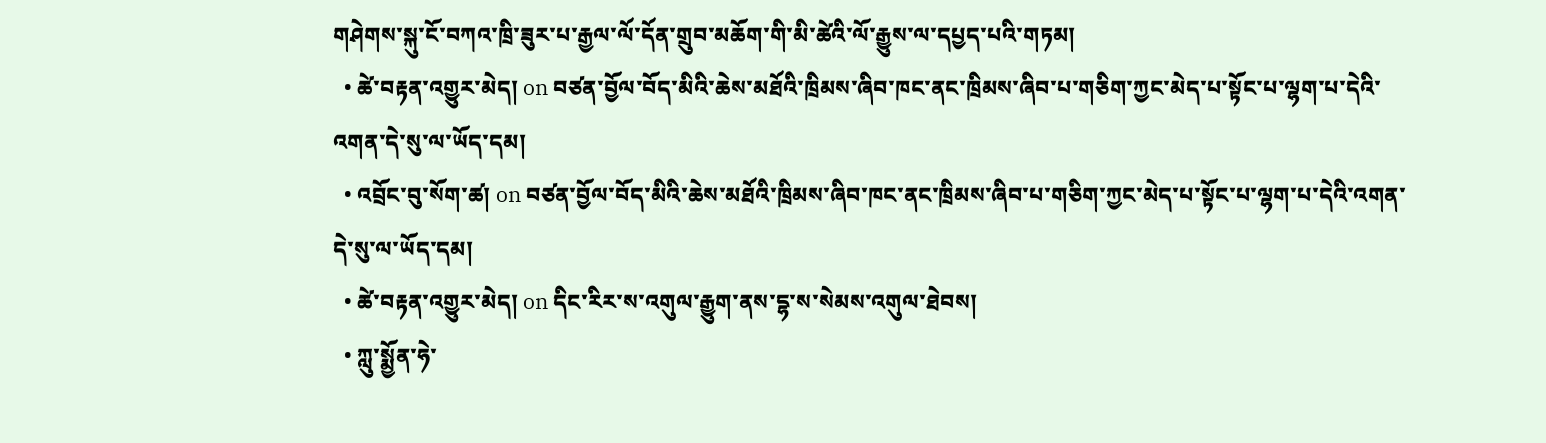གཤེགས་སྐུ་ངོ་བཀའ་ཁྲི་ཟུར་པ་རྒྱལ་ལོ་དོན་གྲུབ་མཆོག་གི་མི་ཚེའི་ལོ་རྒྱུས་ལ་དཔྱད་པའི་གཏམ།
  • ཚེ་བརྟན་འགྱུར་མེད། on བཙན་བྱོལ་བོད་མིའི་ཆེས་མཐོའི་ཁྲིམས་ཞིབ་ཁང་ནང་ཁྲིམས་ཞིབ་པ་གཅིག་ཀྱང་མེད་པ་སྟོང་པ་ལྷག་པ་དེའི་འགན་དེ་སུ་ལ་ཡོད་དམ།
  • འབྲོང་བུ་སོག་ཚ། on བཙན་བྱོལ་བོད་མིའི་ཆེས་མཐོའི་ཁྲིམས་ཞིབ་ཁང་ནང་ཁྲིམས་ཞིབ་པ་གཅིག་ཀྱང་མེད་པ་སྟོང་པ་ལྷག་པ་དེའི་འགན་དེ་སུ་ལ་ཡོད་དམ།
  • ཚེ་བརྟན་འགྱུར་མེད། on དིང་རིར་ས་འགུལ་རྒྱུག་ནས་དྷ་ས་སེམས་འགུལ་ཐེབས།
  • ཀླུ་སྨྱོན་ཧེ་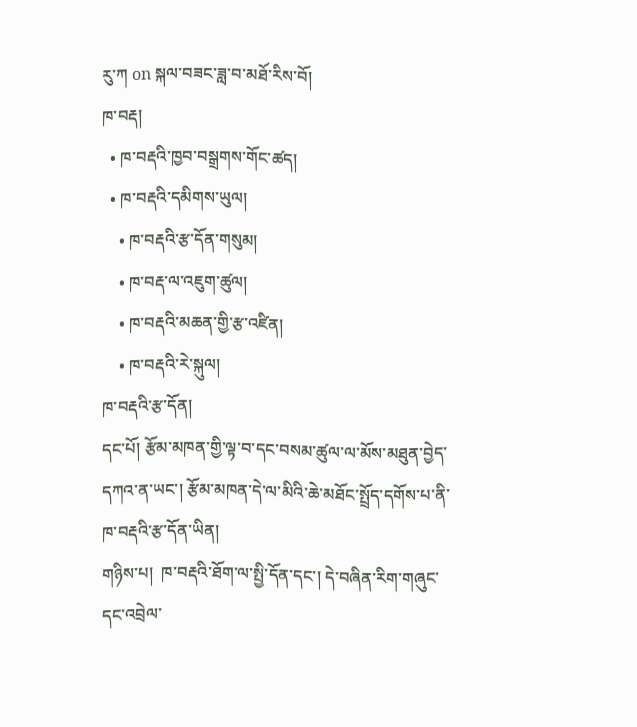རུ་ཀ on སྐལ་བཟང་ཟླ་བ་མཐོ་རིས་བོ།
ཁ་བརྡ།
  • ཁ་བརྡའི་ཁྱབ་བསྒྲགས་གོང་ཚད།
  • ཁ་བརྡའི་དམིགས་ཡུལ།
    • ཁ་བརྡའི་རྩ་དོན་གསུམ།
    • ཁ་བརྡ་ལ་འཇུག་ཚུལ།
    • ཁ་བརྡའི་མཆན་གྱི་རྩ་འཛིན།
    • ཁ་བརྡའི་རེ་སྐུལ།
ཁ་བརྡའི་རྩ་དོན།
དང་པོ། རྩོམ་མཁན་གྱི་ལྟ་བ་དང་བསམ་ཚུལ་ལ་མོས་མཐུན་བྱེད་དཀའ་ན་ཡང་། རྩོམ་མཁན་དེ་ལ་མིའི་ཆེ་མཐོང་སྤྲོད་དགོས་པ་ནི་ཁ་བརྡའི་རྩ་དོན་ཡིན།
གཉིས་པ།  ཁ་བརྡའི་ཐོག་ལ་སྤྱི་དོན་དང་། དེ་བཞིན་རིག་གཞུང་དང་འབྲེལ་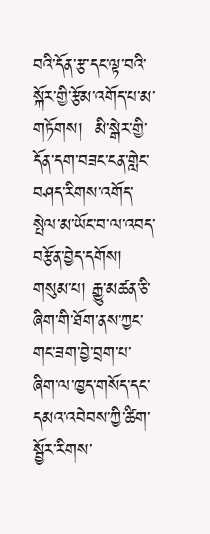བའི་དོན་རྩ་དང་ལྟ་བའི་སྐོར་གྱི་རྩོམ་འགོད་པ་མ་གཏོགས།  མི་སྒེར་གྱི་དོན་དག་བཟང་ངན་གླེང་བཤད་རིགས་འགོད་སྤེལ་མ་ཡོང་བ་ལ་འབད་བརྩོན་བྱེད་དགོས།
གསུམ་པ། རྒྱུ་མཚན་ཅི་ཞིག་གི་ཐོག་ནས་ཀྱང་གང་ཟག་བྱེ་བྲག་པ་ཞིག་ལ་ཁྱད་གསོད་དང་དམའ་འབེབས་ཀྱི་ཚིག་སྦྱོར་རིགས་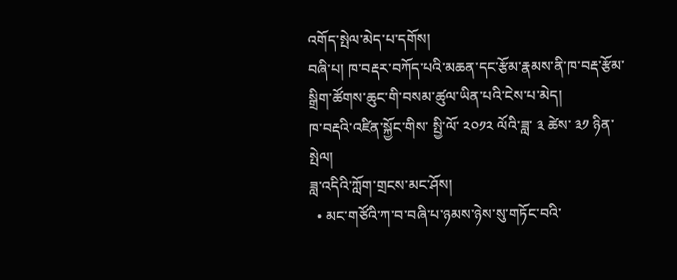འགོད་སྤེལ་མེད་པ་དགོས།
བཞི་པ། ཁ་བརྡར་བཀོད་པའི་མཆན་དང་རྩོམ་རྣམས་ནི་ཁ་བརྡ་རྩོམ་སྒྲིག་ཚོགས་ཆུང་གི་བསམ་ཚུལ་ཡིན་པའི་ངེས་པ་མེད།
ཁ་བརྡའི་འཛིན་སྐྱོང་གིས་ སྤྱི་ལོ་ ༢༠༡༢ ལོའི་ཟླ་ ༣ ཚེས་ ༣༡ ཉིན་སྤེལ།
ཟླ་འདིའི་ཀློག་གྲངས་མང་ཤོས།
  • མང་གཙོའི་ཀ་བ་བཞི་པ་ཉམས་ཉེས་སུ་གཏོང་བའི་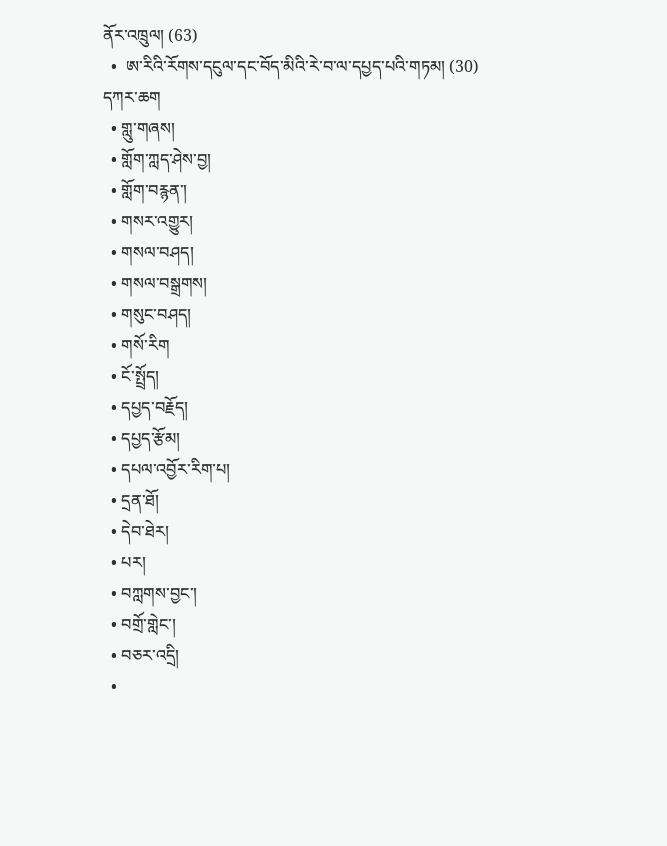ནོར་འཁྲུལ། (63)
  •  ཨ་རིའི་རོགས་དངུལ་དང་བོད་མིའི་རེ་བ་ལ་དཔྱད་པའི་གཏམ། (30)
དཀར་ཆག
  • གླུ་གཞས།
  • གློག་ཀླད་ཤེས་བྱ།
  • གློག་བརྙན་།
  • གསར་འགྱུར།
  • གསལ་བཤད།
  • གསལ་བསྒྲགས།
  • གསུང་བཤད།
  • གསོ་རིག
  • ངོ་སྤྲོད།
  • དཔྱད་བརྗོད།
  • དཔྱད་རྩོམ།
  • དཔལ་འབྱོར་རིག་པ།
  • དྲན་ཐོ།
  • དེབ་ཐེར།
  • པར།
  • བཀླགས་བྱང་།
  • བགྲོ་གླེང་།
  • བཅར་འདྲི།
  •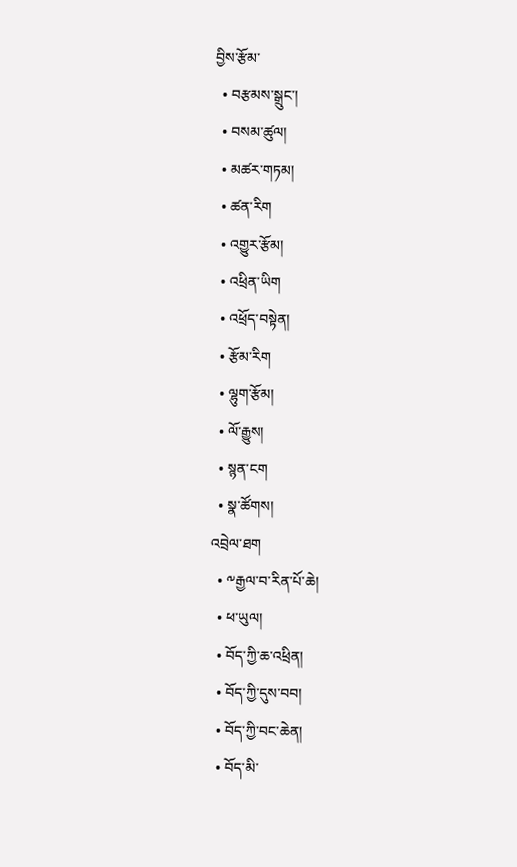བྱིས་རྩོམ་
  • བརྩམས་སྒྲུང་།
  • བསམ་ཚུལ།
  • མཚར་གཏམ།
  • ཚན་རིག
  • འགྱུར་རྩོམ།
  • འཕྲིན་ཡིག
  • འཕྲོད་བསྟེན།
  • རྩོམ་རིག
  • ལྷུག་རྩོམ།
  • ལོ་རྒྱུས།
  • སྙན་ངག
  • སྣ་ཚོགས།
འབྲེལ་ཐག
  • ༸རྒྱལ་བ་རིན་པོ་ཆེ།
  • ཕ་ཡུལ།
  • བོད་ཀྱི་ཆ་འཕྲིན།
  • བོད་ཀྱི་དུས་བབ།
  • བོད་ཀྱི་བང་ཆེན།
  • བོད་མི་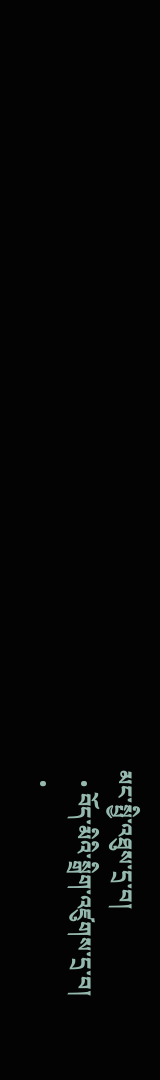མང་སྤྱི་འཐུས་དྲ་བ།
  • བོད་མིའི་སྒྲིག་འཛུགས་དྲ་བ།
  •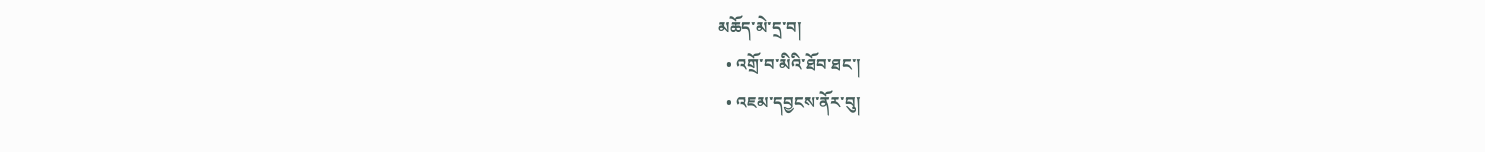མཆོད་མེ་དྲ་བ།
  • འགྲོ་བ་མིའི་ཐོབ་ཐང་།
  • འཇམ་དབྱངས་ནོར་བུ།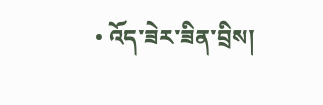• འོད་ཟེར་ཟིན་བྲིས།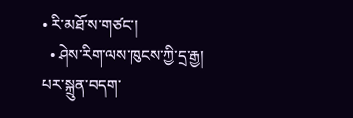• རི་མཐོ་ས་གཙང་།
  • ཤེས་རིག་ལས་ཁུངས་ཀྱི་དྲ་རྒྱ།
པར་སྐྲུན་བདག་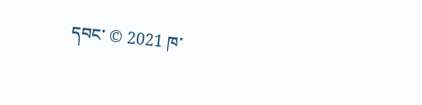དབང་ © 2021 ཁ་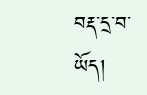བརྡ་དྲ་བ་ཡོད།